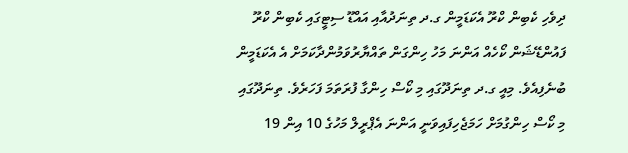ދިވެހި ކެބިން ކްރޫ އެކަޑަމީން ގ.ދ ތިނަދުއާއި އައްޑޫ ސިޓީގައި ކެބިން ކްރޫ ފައުންޑޭޝަން ކޯހެއް އަންނަ މަހު ހިންގަން ތައްޔާރުވަމުންދާކަމަށް އެ އެކަޑަމީން ބުނެފިއެވެ. މިއީ ގ.ދ ތިނަދޫގައި މި ކޯސް ހިންގާ ފުރަތަމަ ފަހަރެވެ. ތިނަދޫގައި މި ކޯސް ހިންގުމަށް ހަމަޖެހިފައިވަނީ އަންނަ އެޕްރީލް މަހުގެ 10 އިން 19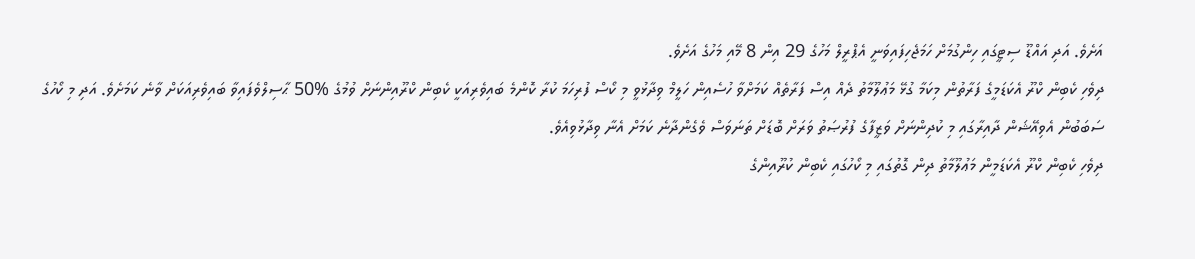އަށެވެ. އަދި އައްޑޫ ސިޓީގައި ހިންގުމަށް ހަމަޖެހިފައިވަނީ އެޕްރީލް މަހުގެ 29 އިން 8 މޭއި މަހުގެ އަށެވެ.
ދިވެހި ކެބިން ކްރޫ އެކަޑަމީގެ ފަރާތުން މިކަމާ ގުޅޭ މަޢުލޫމާތު ދެއް އިސް ފަރާތެއް ކަމަށްވާ ހުސެއިން ހަލީމް ވިދާޅުވީ މި ކޯސް ފުރިހަމަ ކުރާ ކޮންމެ ބައިވެރިއަކީ ކެބިން ކްރޫއިންނަށް ވުމުގެ %50 ޙާސިލްވެފައިވާ ބައިވެރިއަކަށް ވާނެ ކަމަށެވެ. އަދި މި ކޯހުގެ ސަބަބުން އެވިއޭޝަން ދާއިރާގައި މި ކުދިންނަށް ވަޒީފާގެ ފުރުޞަތު ވަރަށް ބޮޑަށް ތަނަވަސް ވެގެންދާނެ ކަމަށް އެނާ ވިދާޅުވިއެވެ.
ދިވެހި ކެބިން ކްރޫ އެކަޑަމީން މަޢުލޫމާތު ދިން ގޮތުގައި މި ކޯހުގައި ކެބިން ކުރޫއިންގެ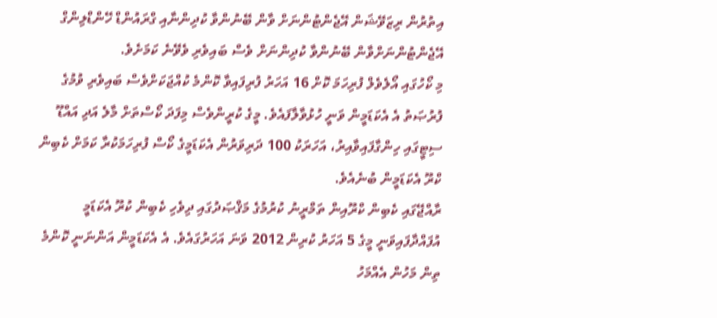އިތުރުން ރިޒަވޭޝަން އޭޖެންޓުންނަށް ވާން ބޭނުންވާ ކުދިންނާއި ގްރައުންޑް ހޭންޑްލިންގް އޭޖެންޓުންނަށްވާން ބޭނުންވާ ކުދިންނަށް ވެސް ބައިވެރި ވެވޭނެ ކަމަށެވެ.
މި ކޯހުގައި އޯލެވެލް ފުރިހަމަ ކޮށް 16 އަހަރު ފުރިފައިވާ ކޮންމެ ކުއްޖަކަށްވެސް ބައިވެރި ވުމުގެ ފުރުޞަތު އެ އެކަޑަމީން ވަނީ ހުޅުވާލާފައެވެ. މީގެ ކުރީންވެސް މިފަދަ ކޯސްތަށް މާލެ އަދި އައްޑޫ ސިޓީގައި ހިންގާފައިވާއިރު، އަހަރަކު 100 ދަރިވަރުން އެކަޑަމީގެ ކޯސް ފުރިހަމަކުރާ ކަމަށް ކެބިން ކްރޫ އެކަޑަމީން ބުނެއެވެ.
ރާއްޖޭގައި ކެބިން ކްރޫއިން ތަމްރީނު ކުރުމުގެ މަޤްޞަދުގައި ދިވެހި ކެބިން ކުރޫ އެކަޑަމީ އުފައްދާފައިވަނީ މީގެ 5 އަހަރު ކުރިން 2012 ވަނަ އަހަރުގައެވެ. އެ އެކަޑަމީން އަންނަނީ ކޮންމެ ތިން މަހުން އެއްމަހު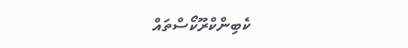ކެބިންކްރޫކޯސްތައް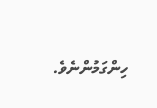ހިންގަމުންނެވެ.